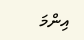އިންމަ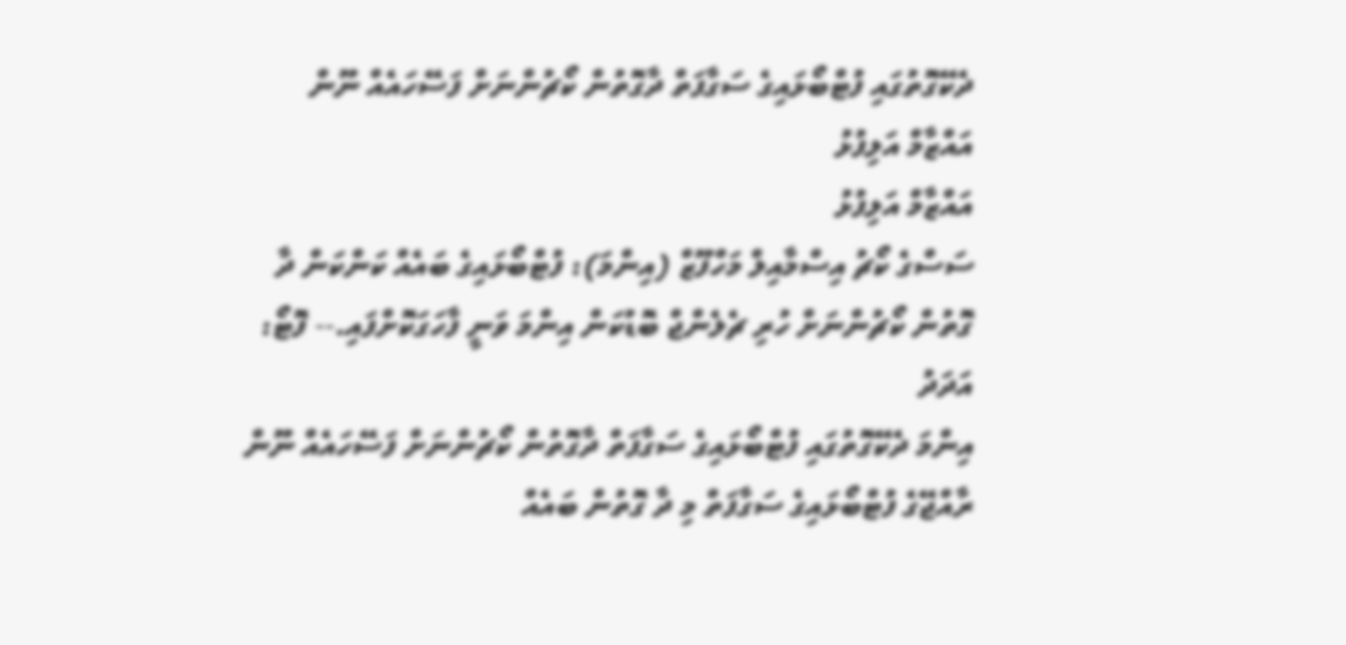ދެކޭގޮތުގައި ފުޓްބޯޅައިގެ ސަގާފަތް ދާގޮތުން ކޯޗުންނަށް ފަސޭހައެއް ނޫން
އައްޒާމް އަލިފުޅު
އައްޒާމް އަލިފުޅު
ސަސްގެ ކޯޗު އިސްމާއިލް މަހްފޫޒް (އިންމަ): ފުޓްބޯޅައިގެ ބައެއް ކަންކަން ދާ ގޮތުން ކޯޗުންނަށް ހުރި ޗެލެންޖް ބޮޑުކަން އިންމަ ވަނީ ފާހަގަކޮށްފައި.-- ފޮޓޯ: އަދަދު
އިންމަ ދެކޭގޮތުގައި ފުޓްބޯޅައިގެ ސަގާފަތް ދާގޮތުން ކޯޗުންނަށް ފަސޭހައެއް ނޫން
ރާއްޖޭގެ ފުޓްބޯޅައިގެ ސަގާފަތް މި ދާ ގޮތުން ބައެއް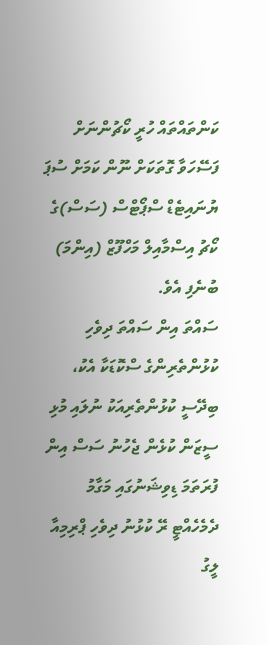ކަންތައްތައް ހުރީ ކޯޗުންނަށް ފަސޭހަވާ ގޮތަކަށް ނޫން ކަމަށް ސުޕަ ޔުނައިޓެޑް ސްޕޯޓްސް (ސަސް)ގެ ކޯޗު އިސްމާއިލް މަހްފޫޒް (އިންމަ) ބުނެފި އެވެ.
ސައްތަ އިން ސައްތަ ދިވެހި ކުޅުންތެރިންގެ ސްކޮޑަކާ އެކު، ބިދޭސީ ކުޅުންތެރިއަކު ނުލައި މުޅި ސީޒަން ކުޅެން ޖެހުނު ސަސް އިން ފުރަތަމަ ޑިވިޝަނުގައި މަގާމު ދެމެހެއްޓީ ރޭ ކުޅުނު ދިވެހި ޕްރިމިއާ ލީގު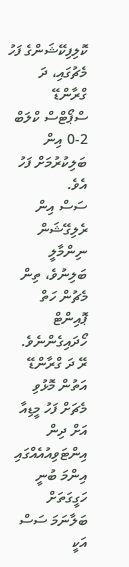ކޮލިފިކޭޝަންގެ ފަހު މެޗުގައި، ދަ ގްރާންޑޭ ސްޕޯޓްސް ކްލަބް 2-0 އިން ބަލިކުރުމަށް ފަހު އެވެ.
ސަސް އިން ރެލިގޭޝަން ނިންމާލީ ބަލިނުވެ، ތިން މެޗުން ހަތް ޕޮއިންޓް ހޯދައިގެންނެވެ.
ރޭ ދަ ގްރާންޑޭ އަތުން މޮޅުވި މެޗަށް ފަހު މީޑިއާ އަށް ދިން އިންޓަވިއުއެއްގައި އިންމަ ބުނީ ހަގީގަތަށް ބަލާނަމަ ސަސް އަކީ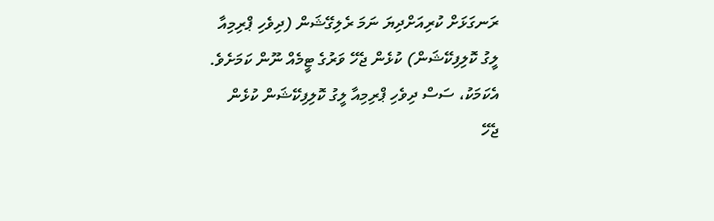ރަނގަޅަށް ކުރިއަށްދިޔަ ނަމަ ރެލިގޭޝަން (ދިވެހި ޕްރިމިއާ ލީގު ކޮލިފިކޭޝަން) ކުޅެން ޖެހޭ ވަރުގެ ޓީމެއް ނޫން ކަމަށެވެ.
އެކަމަކު، ސަސް ދިވެހި ޕްރިމިއާ ލީގު ކޮލިފިކޭޝަން ކުޅެން ޖެހޭ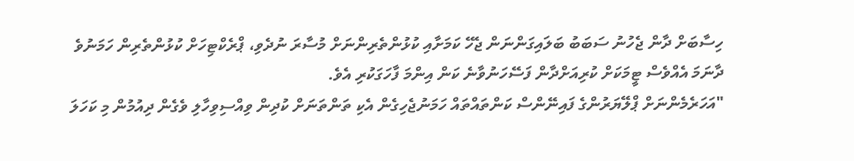ހިސާބަށް ދާން ޖެހުނު ސަބަބު ބަލައިގަންނަން ޖެހޭ ކަމަށާއި ކުޅުންތެރިންނަށް މުސާރަ ނުދެވި، ޕްރެކްޓިހަށް ކުޅުންތެރިން ހަމަނުވެ ދާނަމަ އެއްވެސް ޓީމަކަށް ކުރިއަށްދާން ފަސޭހަނުވާނެ ކަން އިންމަ ފާހަގަކުރި އެވެ.
"އަހަރެމެންނަށް ޕްލޭޔަރުންގެ ފައިނޭންސް ކަންތައްތައް ހަމަނުޖެހިގެން އެކި ތަންތަނަށް ކުދިން ވިއްސިވިހާލި ވެގެން ދިއުމުން މި ކަހަލަ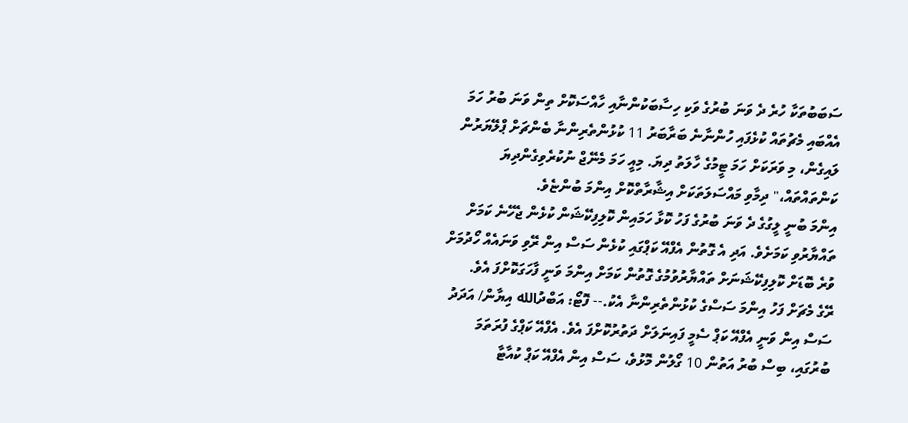ސަބަބުތަކާ ހުރެ ދެ ވަނަ ބުރުގެ ވަކި ހިސާބަކުންނާއި ހާއްސަކޮށް ތިން ވަނަ ބުރު ހަމަ އެއްބައި މެޗުތައް ކުޅެފައި ހުންނާނެ ބަރާބަރު 11 ކުޅުންތެރިންނާ ބެންޗަށް ޕްލޭޔަރުން ލައިގެން، މި ވަރަކަށް ހަމަ ޓީމުގެ ހާލަތު ދިޔަ. މިއީ ހަމަ މެނޭޖް ނުކުރެވިގެންދިޔަ ކަންތައްތައް،" ދިމާވި މައްސަލަތަކަށް އިޝާރާތްކޮށް އިންމަ ބުންޏެވެ.
އިންމަ ބުނީ ލީގުގެ ދެ ވަނަ ބުރުގެ ފަހު ކޮޅާ ހަމައިން ކޮލިފިކޭޝަން ކުޅެން ޖެހޭނެ ކަމަށް ތައްޔާރުވި ކަމަށެވެ. އަދި އެ ގޮތުން އެފްއޭ ކަޕްގައި ކުޅެން ސަސް އިން ރޭވި ވަނައެއް ހޯދުމަށް ވުރެ ބޮޑަށް ކޮލިފިކޭޝަނަށް ތައްޔާރުވުމުގެ ގޮތުން ކަމަށް އިންމަ ވަނީ ފާހަގަކޮށްފަ އެވެ.
ރޭގެ މެޗަށް ފަހު އިންމަ ސަސްގެ ކުޅުންތެރިންނާ އެކު.-- ފޮޓޯ: އަބްދުالله އިޔާން/ އަދަދު
ސަސް އިން ވަނީ އެފްއޭ ކަޕް ސެމީ ފައިނަލަށް ދަތުރުކޮށްފަ އެވެ. އެފްއޭ ކަޕްގެ ފުރަތަމަ ބުރުގައި، ބިސް ބުރު އަތުން 10 ގޯލުން މޮޅުވެ، ސަސް އިން އެފްއޭ ކަޕް ކުއާޓާ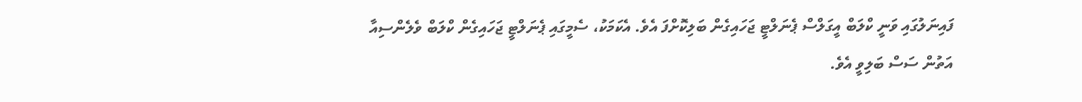ފައިނަލުގައި ވަނީ ކްލަބް އީގަލްސް ޕެނަލްޓީ ޖަހައިގެން ބަލިކޮށްފަ އެވެ. އެކަމަކު، ސެމީގައި ޕެނަލްޓީ ޖަހައިގެން ކްލަބް ވެލެންސިއާ އަތުން ސަސް ބަލިވީ އެވެ.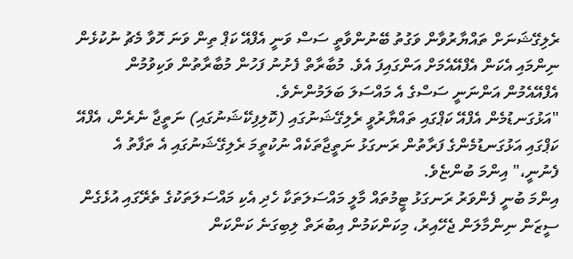ރެލިގޭޝަނަށް ތައްޔާރުވާން ވަގުތު ބޭނުންވާތީ ސަސް ވަނީ އެފްއޭ ކަޕް ތިން ވަނަ ހޮވާ މެޗު ނުކުޅެން ނިންމައި އެކަން އެފްއޭއެމަށް އަންގައިފަ އެވެ. މުބާރާތް ފެށުނު ފަހުން މުބާރާތުން ވަކިވުމުން އެފްއޭއެމުން އަންނަނީ ސަސްގެ އެ މައްސަލަ ބަލަމުންނެވެ.
"އަޅުގަނޑުމެން އެފްއޭ ކަޕްގައި ތައްޔާރުވީ ރެލިގޭޝަނުގައި (ކޮލިފިކޭޝަނުގައި) ނަތީޖާ ނެރެން، އެފްއޭ ކަޕްގައި އަޅުގަނޑުމެންގެ ފަރާތުން ރަނގަޅު ނަތީޖާތަކެއް ނުކުތީމަ ރެލިގޭޝަނުގައި އެ ތަފާތު އެ ފެނުނީ،" އިންމަ ބުންޏެވެ.
އިންމަ ބުނީ ފެންވަރު ރަނގަޅު ޓީމުތައް މާލީ މައްސަލަތަކާ ހެދި އެކި މައްސަލަތަކުގެ ތެރޭގައި އުޅެގެން ސީޒަން ނިންމާލަން ޖެހޭއިރު، މިކަންކަމުން އިބުރަތް ލިބިގަނެ ކަންކަން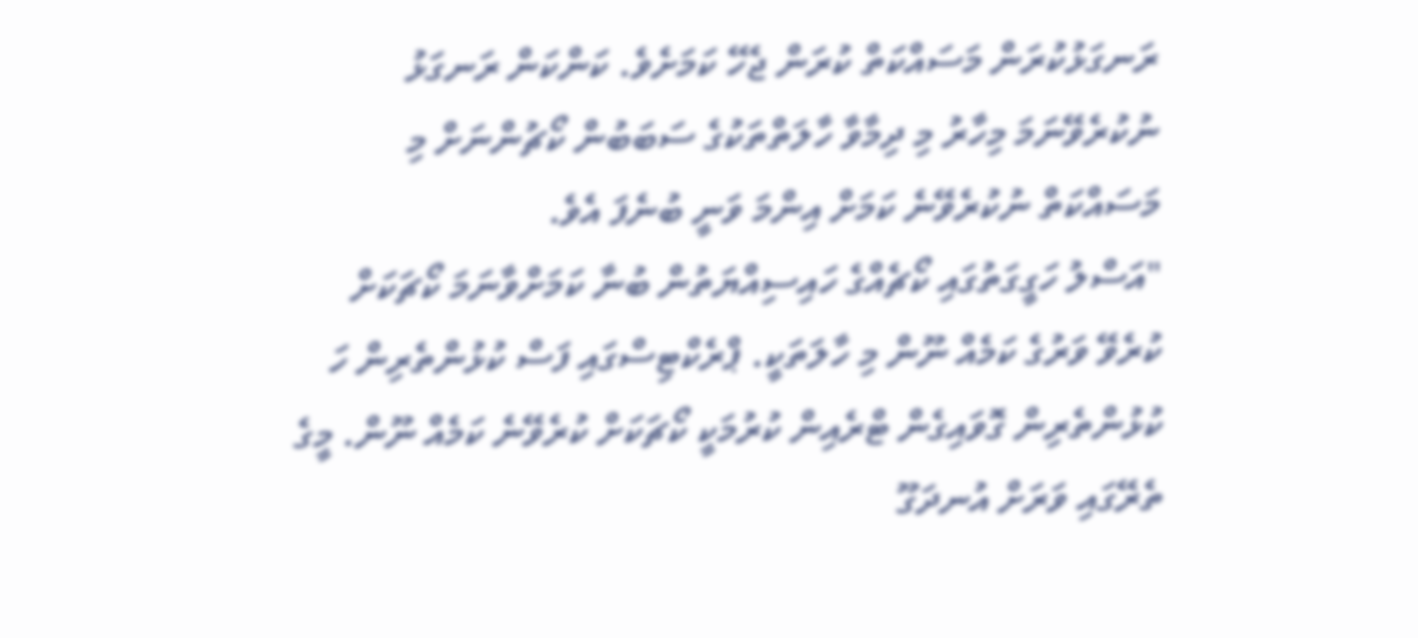ރަނގަޅުކުރަން މަސައްކަތް ކުރަން ޖެހޭ ކަމަށެވެ. ކަންކަން ރަނގަޅު ނުކުރެވޭނަމަ މިހާރު މި ދިމާވާ ހާލަތްތަކުގެ ސަބަބުން ކޯޗުންނަށް މި މަސައްކަތް ނުކުރެވޭނެ ކަމަށް އިންމަ ވަނީ ބުނެފަ އެވެ.
"އަސްލު ހަގީގަތުގައި ކޯޗެއްގެ ހައިސިއްޔަތުން ބުނާ ކަމަށްވާނަމަ ކޯޗަކަށް ކުރެވޭ ވަރުގެ ކަމެއް ނޫން މި ހާލަތަކީ. ޕްރެކްޓިސްގައި ފަސް ކުޅުންތެރިން ހަ ކުޅުންތެރިން ގޮވައިގެން ޓްރެއިން ކުރުމަކީ ކޯޗަކަށް ކުރެވޭނެ ކަމެއް ނޫން. މީގެ ތެރޭގައި ވަރަށް އުނދަގޫ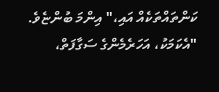ކަންތައްތަކެއް އައި،" އިންމަ ބުންޏެވެ.
"އެކަމަކު، އަހަރެމެންގެ ސަގާފަތް،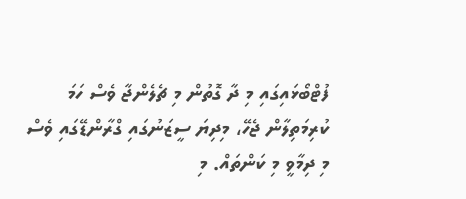ފުޓްބޯޅައިގައި މި ދާ ގޮތުން މި ޗެލެންޖާ ވެސް ހަމަ ކުރިމަތިލާން ޖެހޭ، މިދިޔަ ސީޒަނުގައި ގްރާންޑޭގައި ވެސް މި ދިމާވީ މި ކަންތައް. މި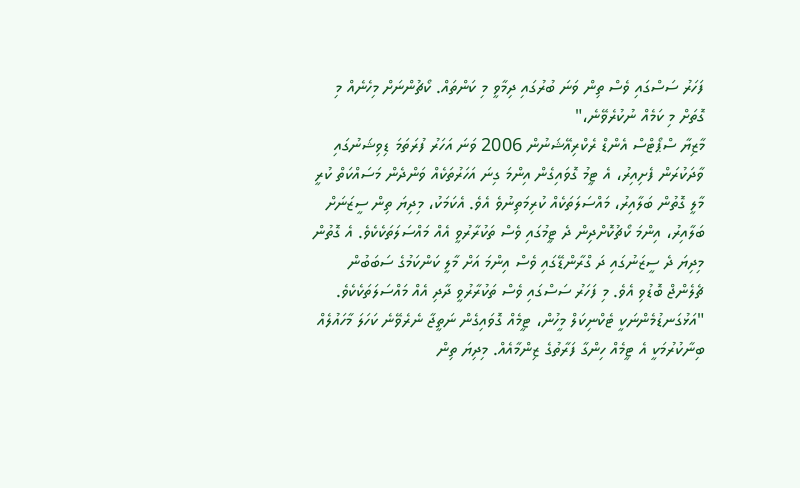ފަހަރު ސަސްގައި ވެސް ތިން ވަނަ ބުރުގައި ދިމާވީ މި ކަންތައް. ކޯޗުންނަށް މިހެނެއް މި ގޮތަށް މި ކަމެއް ނުކުރެވޭނެ،"
މާޒިޔާ ސްޕޯޓްސް އެންޑް ރެކްރިއޭޝަނުން 2006 ވަނަ އަހަރު ފުރަތަމަ ޑިވިޝަނުގައި ވާދަކުރަން ފެށިއިރު، އެ ޓީމު ގޮވައިގެން އިންމަ ގިނަ އަހަރުތަކެއް ވަންދެން މަސައްކަތް ކުރީ މާލީ ގޮތުން ބަލާއިރު، މައްސަލަތަކެއް ކުރިމަތިނުވެ އެވެ. އެކަމަކު، މިދިޔަ ތިން ސީޒަނަށް ބަލާއިރު، އިންމަ ކޯޗުކޮށްދިން ދެ ޓީމުގައި ވެސް ތަކުރާރުވީ އެއް މައްސަލަތަކެކެވެ. އެ ގޮތުން މިދިޔަ ދެ ސީޒަނުގައި ދަ ގްރާންޑޭގައި ވެސް އިންމަ އަށް މާލީ ކަންކަމުގެ ސަބަބުން ޗެލެންޖް ބޮޑުވި އެވެ. މި ފަހަރު ސަސްގައި ވެސް ތަކުރާރުވީ ދާދި އެއް މައްސަލަތަކެކެވެ.
"އަޅުގަނޑުމެންނަކީ ޓެކްނިކަލް މީހުން، ޓީމެއް ގޮވައިގެން ނަތީޖާ ނެރެވޭނެ ކަހަލަ މާހައުލެއް ބިނާކުރުމަކީ އެ ޓީމެއް ހިންގާ ފަރާތުގެ ޒިންމާއެއް. މިދިޔަ ތިން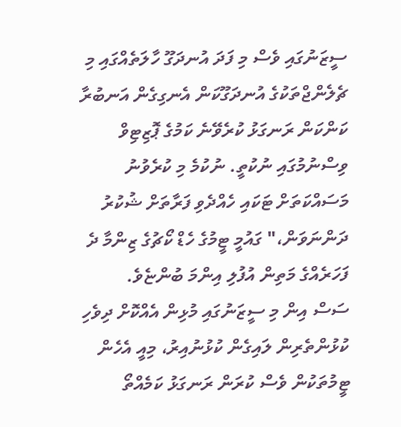ސީޒަނުގައި ވެސް މި ފަދަ އުނދަގޫ ހާލަތެއްގައި މި ޗެލެންޖްތަކުގެ އުނދަގޫކަން އެނގިގެން އަނބުރާ ކަންކަން ރަނގަޅު ކުރެވޭނެ ކަމުގެ ޕޮޒިޓިވް ވިސްނުމުގައި ނުކުތީ. ނުކުމެ މި ކުރެވުނު މަސައްކަތަށް ޓަކައި ހެއްދެވި ފަރާތަށް ޝުކުރު ދަންނަވަން،" ގައުމީ ޓީމުގެ ހެޑް ކޯޗުގެ ޒިންމާ ދެ ފަހަރެއްގެ މަތިން އުފުލި އިންމަ ބުންޏެވެ.
ސަސް އިން މި ސީޒަނުގައި މުޅިން އެއްކޮށް ދިވެހި ކުޅުންތެރިން ލައިގެން ކުޅުނުއިރު، މިއީ އެހެން ޓީމުތަކުން ވެސް ކުރަން ރަނގަޅު ކަމެއްތޯ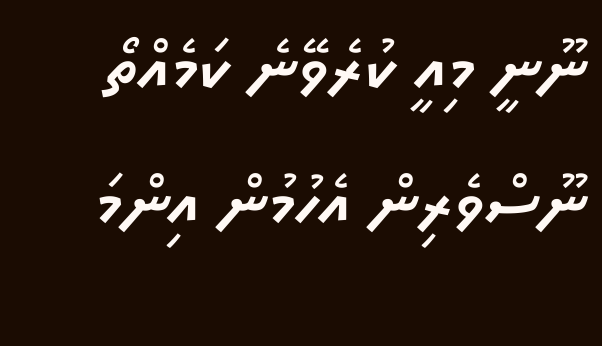ނޫނީ މިއީ ކުރެވޭނެ ކަމެއްތޯ ނޫސްވެރިން އެހުމުން އިންމަ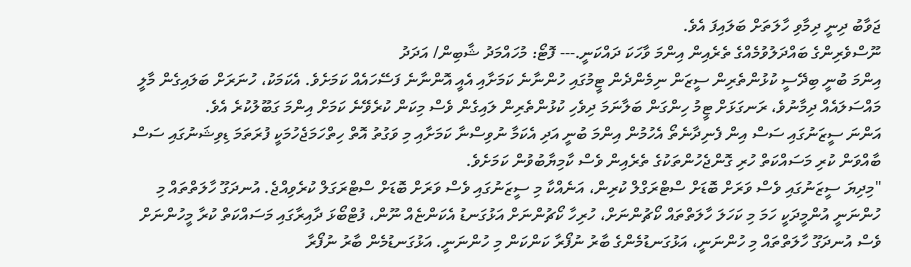ޖަވާބު ދިނީ ދިމާވި ހާލަތަށް ބަލައިފަ އެވެ.
ނޫސްވެރިންގެ ބައްދަލުވުމެއްގެ ތެރެއިން އިންމަ ވާހަކަ ދައްކަނީ.--- ފޮޓޯ: މުހައްމަދު ޝާބިން/ އަދަދު
އިންމަ ބުނީ ބިދޭސީ ކުޅުންތެރިން ސީޒަން ނިމެންދެން ޓީމުގައި ހުންނާނެ ކަމަށާއި އެއީ އޮންނާނެ ފަސޭހައެއް ކަމަށެވެ. އެކަމަކު، ހުނަރަށް ބަލައިގެން މާލީ މައްސަލައެއް ދިމާނުވެ، ރަނގަޅަށް ޓީމު ހިންގަން ބަލާނަމަ ދިވެހި ކުޅުންތެރިން ލައިގެން ވެސް މިކަން ކުރެވޭނެ ކަމަށް އިންމަ ގަބޫލުކުރެ އެވެ.
އަންނަ ސީޒަނުގައި ސަސް އިން ފެނިދާނެތޯ އެހުމުން އިންމަ ބުނީ އަދި އެކަމާ ނުވިސްނާ ކަމަށާއި މި ވަގުތު އޮތް ހިތްހަމަޖެހުމަކީ ފުރަތަމަ ޑިވިޝަނުގައި ސަސް ބާއްވަން ކުރި މަސައްކަތް ހުރި ގޮންޖެހުންތަކުގެ ތެރެއިން ވެސް ކާމިޔާބުވުން ކަމަށެވެ.
"މިދިޔަ ސީޒަނުގައި ވެސް ވަރަށް ބޮޑަށް ސްޓްރަގްލް ކުރިން، އަނެއްކާ މި ސީޒަނުގައި ވެސް ވަރަށް ބޮޑަށް ސްޓްރަގަލް ކުރެވިއްޖެ. އުނދަގޫ ހާލަތްތައް މި ހުންނަނީ އުންމީދަކީ ހަމަ މި ކަހަލަ ހާލަތްތައް ކޯޗުންނަށް، ހުރިހާ ކޯޗުންނަށް އަޅުގަނޑު އެކަންޏެއް ނޫން، ފުޓްބޯޅަ ދާއިރާގައި މަސައްކަތް ކުރާ މީހުންނަށް ވެސް އުނދަގޫ ހާލަތްތައް މި ހުންނަނީ، އަޅުގަނޑުމެންގެ ބާރު ނުފޯރާ ކަންކަން މި ހުންނަނީ. އަޅުގަނޑުމެން ބާރު ނުފޯރާ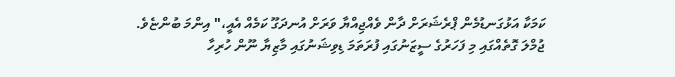ކަމަކާ އަޅުގަނޑުމެން ޕްރެޝަރަށް ދާން ވެއްޖިއްޔާ ވަރަށް އުނދަގޫ ކަމެއް އެއީ،" އިންމަ ބުންޏެވެ.
ޖުމްލަ ގޮތެއްގައި މި ފަހަރުގެ ސީޒަނުގައި ފުރަތަމަ ޑިވިޝަނުގައި މާޒިޔާ ނޫން ހުރިހާ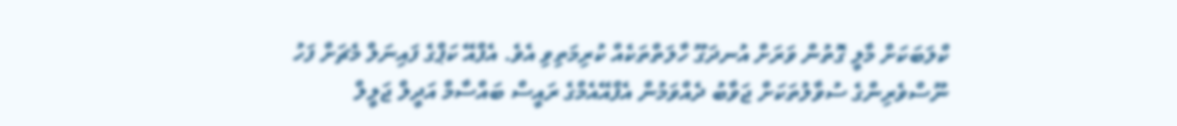ކްލަބަކަށް މާލީ ގޮތުން ވަރަށް އުނދަގޫ ހާލަތްތަކެއް ކުރިމަތިވި އެވެ. އެފްއޭ ކަޕްގެ ފައިނަލް މެޗަށް ފަހު ނޫސްވެރިންގެ ސުވާލުތަކަށް ޖަވާބު ދެއްވަމުން އެފްއޭއެމްގެ ރައީސް ބައްސާމް އަދީލް ޖަލީލް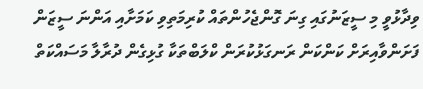ވިދާޅުވީ މި ސީޒަނުގައި ގިނަ ގޮންޖެހުންތައް ކުރިމަތިވި ކަމަށާއި އަންނަ ސީޒަން ފަށަންވާއިރަށް ކަންކަން ރަނގަޅުކުރަން ކްލަބްތަކާ ގުޅިގެން ދުރާލާ މަސައްކަތް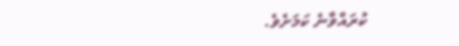ކުރައްވާނެ ކަމަށެވެ.